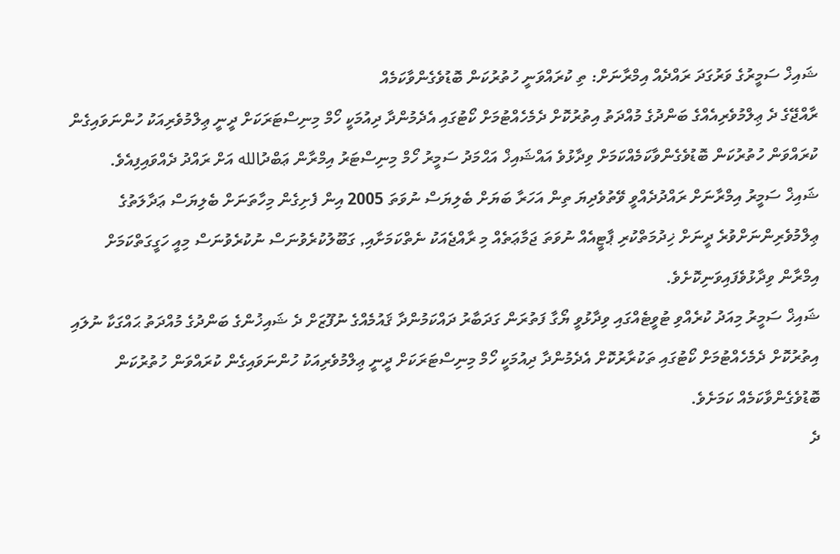ޝައިޚް ސަމީރުގެ ވަރުގަދަ ރައްދެއް އިމްރާނަށް: ތި ކުރައްވަނީ ހުތުރުކަން ބޮޑުވެގެންވާކަމެއް
ރާއްޖޭގެ ދެ ޢިލްމުވެރިއެއްގެ ބަންދުގެ މުއްދަތު އިތުރުކޮށް ދެމެހެއްޓުމަށް ކޯޓުގައި އެދެމުންދާ ދިއުމަކީ ހޯމް މިނިސްޓަރަކަށް ދީނީ ޢިލްމުވެރިއަކު ހުންނަވައިގެން ކުރައްވަން ހުތުރުކަން ބޮޑުވެގެންވާކަމެއްކަމަށް ވިދާޅުވެ އައްޝައިޚް އަޙްމަދު ސަމީރު ހޯމް މިނިސްޓަރު އިމްރާން ޢަބްދުالله އަށް ރައްދު ދެއްވައިފިއެވެ.
ޝައިޚް ސަމީރު އިމްރާނަށް ރައްދުދެއްވީ ވޭތުވެދިޔަ ތިން އަހަރާ ބަޔަށް ބެލިޔަސް ނުވަތަ 2005 އިން ފެށިގެން މިހާތަނަށް ބެލިޔަސް ޢަދާލަތުގެ ޢިލްމުވެރިންނަށްވުރެ ދީނަށް ޚިދުމަތްކުރި ޕާޓީއެއް ނުވަތަ ޖަމާޢަތެއް މި ރާއްޖެއަކު ނެތްކަމަށާއި, ގަބޫލުކުރެވުނަސް ނުކުރެވުނަސް މިއީ ހަގީގަތްކަމަށް އިމްރާން ވިދާޅުވެފައިވަނިކޮށެވެ.
ޝައިޚް ސަމީރު މިއަދު ކުރެއްވި ޓުވީޓެއްގައި ވިދާޅުވީ ޔޯގާ ފަތުރަން ގަދަބާރު ދައްކަމުންދާ ޤައުމެއްގެ ނުފޫޒަށް ދެ ޝައިޚުންގެ ބަންދުގެ މުއްދަތު ޙައްގަކާ ނުލައި އިތުރުކޮށް ދެމެހެއްޓުމަށް ކޯޓުގައި ތަކުރާރުކޮށް އެދެމުންދާ ދިއުމަކީ ހޯމް މިނިސްޓަރަކަށް ދީނީ ޢިލްމުވެރިއަކު ހުންނަވައިގެން ކުރައްވަން ހުތުރުކަން ބޮޑުވެގެންވާކަމެއް ކަމަށެވެ.
ދެ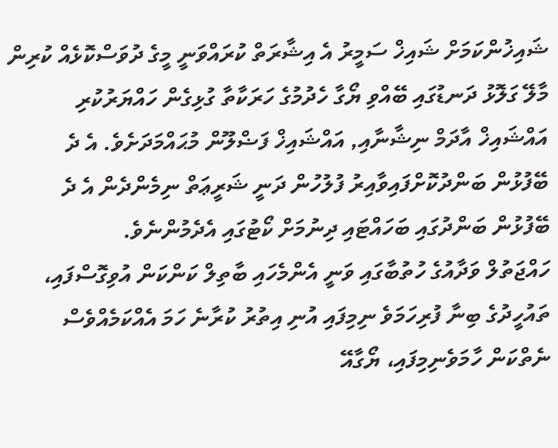ޝައިޚުންކަމަށް ޝައިޚް ސަމީރު އެ އިޝާރަތް ކުރައްވަނީ މީގެ ދުވަސްކޮޅެއް ކުރިން މާލޭ ގަލޮޅު ދަނޑުގައި ބޭއްވި ޔޯގާ ހެދުމުގެ ހަރަކާތާ ގުޅިގެން ހައްޔަރުކުރި އައްޝައިޚް އާދަމް ނިޝާނާއި, އައްޝައިޚް ފަޟްލޫން މުޙައްމަދަށެވެ. އެ ދެ ބޭފުޅުން ބަންދުކޮށްފައިވާއިރު ފުލުހުން ދަނީ ޝަރީޢަތް ނިމެންދެން އެ ދެ ބޭފުޅުން ބަންދުގައި ބަހައްޓައި ދިނުމަށް ކޯޓުގައި އެދެމުންނެވެ.
ހައްޖަތުލް ވަދާއުގެ ހުތުބާގައި ވަނީ އެންމެހައި ބާތިލް ކަންކަން އުވިގޮސްފައި، ތައުހީދުގެ ބިނާ ފުރިހަމަވެ ނިމިފައި އުނި އިތުރު ކުރާނެ ހަމަ އެއްކަމެއްވެސް ނެތްކަން ހާމަވެނިމިފައި، ޔޯގާއޭ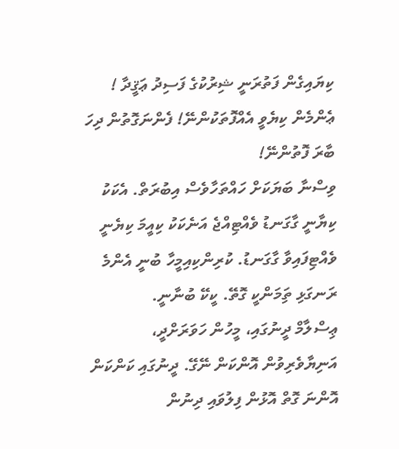ކިޔައިގެން ފަތުރަނީ ޝިރުކުގެ ފަސިދު ޢަޤީދާ !
ޢެންމެން ކިޔެވީ އެއްފޮތަކުންނޭ! ފެންނަގޮތުން ދިހަ ބާރަ ފޮތުންނޭ!
ވިސްނާ ބަޔަކަށް ހައްތަހާވެސް އިބުރަތް. އެކަކު ކިޔާނީ ގާގަނޑު ވެއްޓިއްޖެ އަނެކަކު ކިއީމަ ކިޔެނީ ވެއްޓިފައިވާ ގާގަނޑު. ކުރިންކިއިމީހާ ބުނީ އެންމެ ރަނގަޅި ތިަމަންކީ ގޮތޭ. ކީކޭ ބުނާނީ.
ޢިސްލާމް ދީނުގައި، މީހުން ހަވަރަށްދީ، އަނިޔާވެރިވުން އޮންކަން ނޭގޭ. ދީނުގައި ކަންކަން އޮންނަ ގޮތް އޮޅުން ފިލުވައި ދިނުން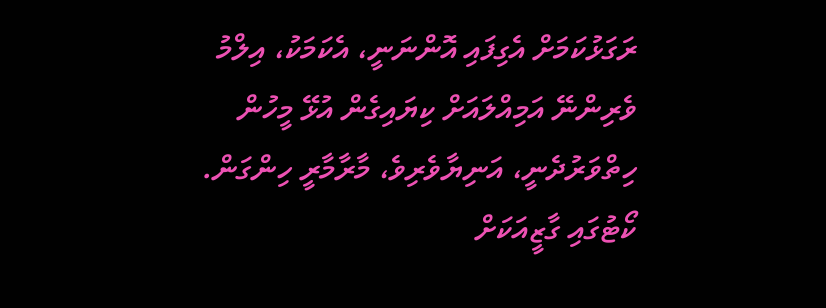ރަގަޅުކަމަށް އެގިފައި އޮންނަނީ، އެކަމަކު، އިލްމު ވެރިންނޭ އަމިއްލައަށް ކިޔައިގެން އުޅޭ މީހުން ހިތްވަރުދެނީ، އަނިޔާވެރިވެ، މާރާމާރީ ހިންގަން.
ކޯޓުގައި ގާޒީއަކަށް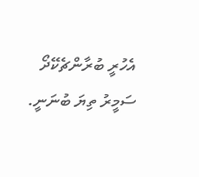އެހުރީ ބުރާންޗެކޭދޯ ސަމީރު ތިޔަ ބުނަނީ.